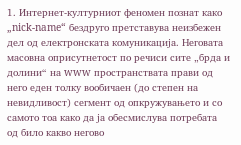1. Интернет-културниот феномен познат како „nick-name“ бездруго претставува неизбежен дел од електронската комуникација. Неговата масовна оприсутнетост по речиси сите „брда и долини“ на www пространствата прави од него еден толку вообичаен (до степен на невидливост) сегмент од опкружувањето и со самото тоа како да ја обесмислува потребата од било какво негово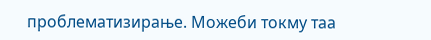проблематизирање. Можеби токму таа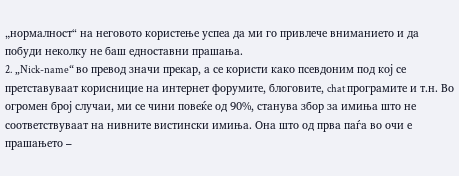„нормалност“ на неговото користење успеа да ми го привлече вниманието и да побуди неколку не баш едноставни прашања.
2. „Nick-name“ во превод значи прекар, а се користи како псевдоним под кој се претставуваат корисницие на интернет форумите, блоговите, chat програмите и т.н. Во огромен број случаи, ми се чини повеќе од 90%, станува збор за имиња што не соответствуваат на нивните вистински имиња. Она што од прва паѓа во очи е прашањето –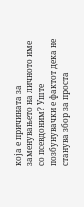која е причината за заменувањето на личното име со псевдоним? Уште позбунувачки е фактот дека не станува збор за проста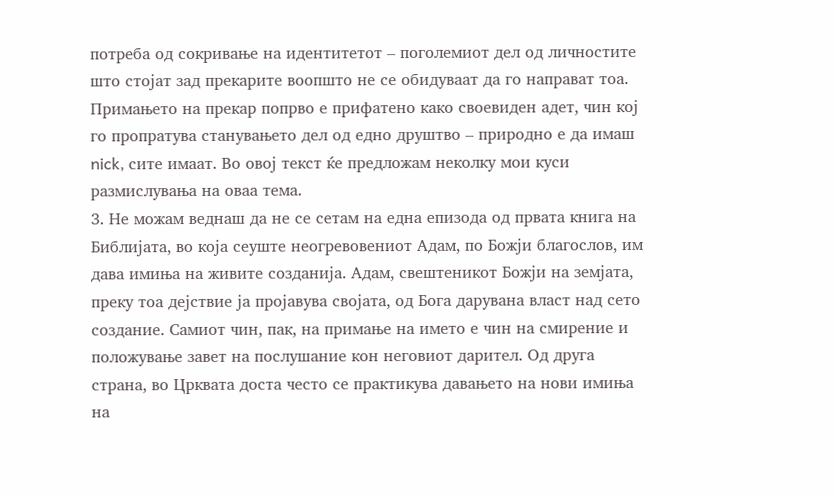потреба од сокривање на идентитетот – поголемиот дел од личностите што стојат зад прекарите воопшто не се обидуваат да го направат тоа. Примањето на прекар попрво е прифатено како своевиден адет, чин кој го пропратува станувањето дел од едно друштво – природно е да имаш nick, сите имаат. Во овој текст ќе предложам неколку мои куси размислувања на оваа тема.
3. Не можам веднаш да не се сетам на една епизода од првата книга на Библијата, во која сеуште неогревовениот Адам, по Божји благослов, им дава имиња на живите созданија. Адам, свештеникот Божји на земјата, преку тоа дејствие ја пројавува својата, од Бога дарувана власт над сето создание. Самиот чин, пак, на примање на името е чин на смирение и положување завет на послушание кон неговиот дарител. Од друга страна, во Црквата доста често се практикува давањето на нови имиња на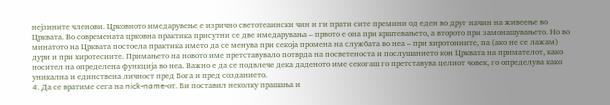нејзините членови. Црковното имедарувење е изрично светотеаински чин и ги прати сите премини од еден во друг начин на живеење во Црквата. Во современата црковна практика присутни се две имедарувања – првото е она при крштевањето, а второто при замонашувањето. Но во минатото на Црквата постоела практика името да се менува при секоја промена на службата во неа – при хиротониите, па (ако не се лажам) дури и при хиротесиите. Примањето на новото име претставувало потврда на посветеноста и послушанието кон Црквата на примателот, како носител на определена функција во неа. Важно е да се подвлече дека даденото име секогаш го претставува целиот човек, го определува како уникална и единствена личност пред Бога и пред созданието.
4. Да се вратиме сега на nick-name-от. Би поставил неколку прашања и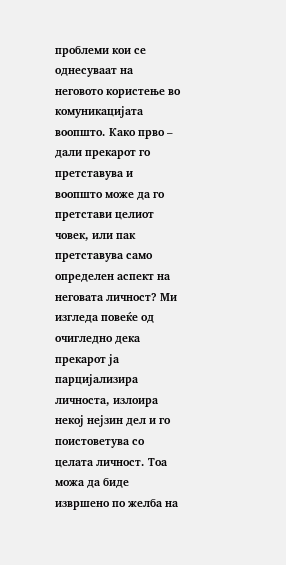проблеми кои се однесуваат на неговото користење во комуникацијата воопшто. Како прво – дали прекарот го претставува и воопшто може да го претстави целиот човек, или пак претставува само определен аспект на неговата личност? Ми изгледа повеќе од очигледно дека прекарот ја парцијализира личноста, излоира некој нејзин дел и го поистоветува со целата личност. Тоа можа да биде извршено по желба на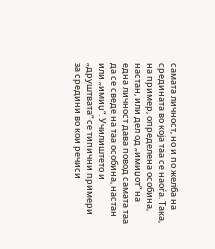самата личност, но и по желба на средината во која таа се наоѓа. Така, на пример, определена особина, настан, или дел од „имиџот“ на една личност дава повод самата таа да се сведе на таа особина, настан или „имиџ“. Училиштето и „друштвата“ се типични примери за средини во кои речиси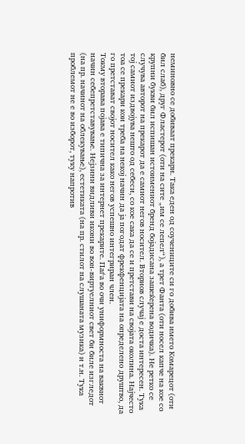неминовно се добиваат прекари. Така еден од соучениците си го добива името Комарецот (оти бил слаб), друг Фластерот (оти на сите „им се лепел“), а трет Фанта (оти носел капче на кое со крупни букви бил испишан истоимениот бренд бојадисана зашеќерена водичка). Не ретко се случува авторот на прекарот да е самиот негов носител. Вториов случај е доста интересен. Тука тој самиот издвојува нешто од себеси, со кое сака да се и претстави на својата околина. Најчесто тоа се прекари кои треба на некој начин да ја погодат фрекфенцијата на определено друштво, да го претстават својот носител како негов успешно интегриран член.
Токму вторава појава е типична за интернет прекарите. Паѓа во очи униформноста на ваквиот начин себепретставување. Нејзини видливи икони во вон-виртуелниот свет би биле изгледот (на пр. начинот на облекување), естетиката (на пр. стилот на слушаната музика) и т.н. Тука проблемот не е во изборот, туку напротив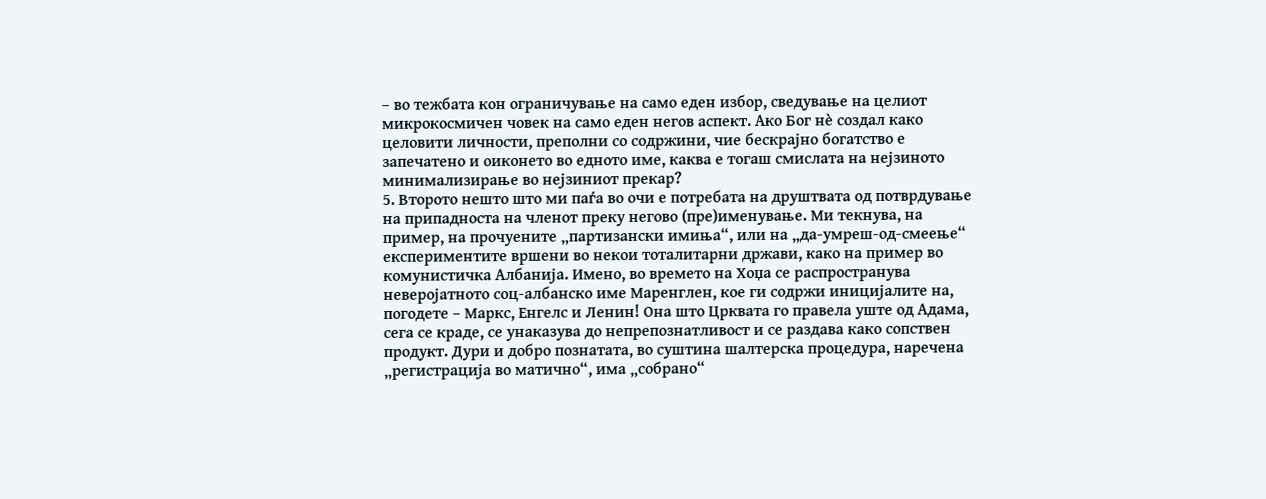– во тежбата кон ограничување на само еден избор, сведување на целиот микрокосмичен човек на само еден негов аспект. Ако Бог нè создал како целовити личности, преполни со содржини, чие бескрајно богатство е запечатено и оиконето во едното име, каква е тогаш смислата на нејзиното минимализирање во нејзиниот прекар?
5. Второто нешто што ми паѓа во очи е потребата на друштвата од потврдување на припадноста на членот преку негово (пре)именување. Ми текнува, на пример, на прочуените „партизански имиња“, или на „да-умреш-од-смеење“ експериментите вршени во некои тоталитарни држави, како на пример во комунистичка Албанија. Имено, во времето на Хоџа се распространува неверојатното соц-албанско име Маренглен, кое ги содржи иницијалите на, погодете – Маркс, Енгелс и Ленин! Она што Црквата го правела уште од Адама, сега се краде, се унаказува до непрепознатливост и се раздава како сопствен продукт. Дури и добро познатата, во суштина шалтерска процедура, наречена „регистрација во матично“, има „собрано“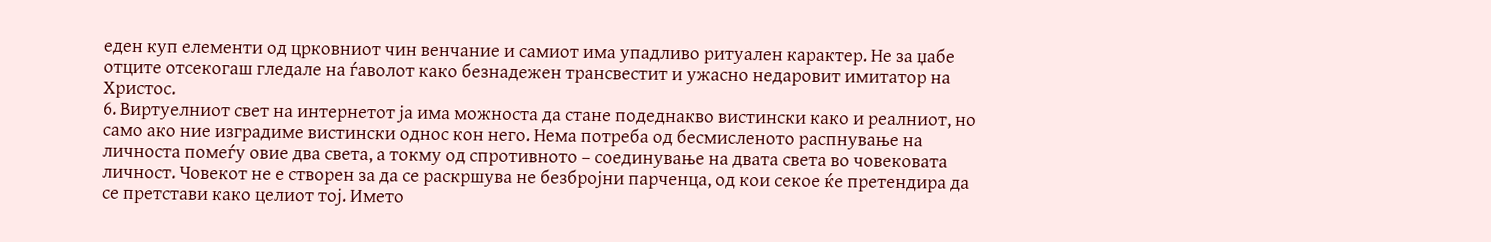еден куп елементи од црковниот чин венчание и самиот има упадливо ритуален карактер. Не за џабе отците отсекогаш гледале на ѓаволот како безнадежен трансвестит и ужасно недаровит имитатор на Христос.
6. Виртуелниот свет на интернетот ја има можноста да стане подеднакво вистински како и реалниот, но само ако ние изградиме вистински однос кон него. Нема потреба од бесмисленото распнување на личноста помеѓу овие два света, а токму од спротивното – соединување на двата света во човековата личност. Човекот не е створен за да се раскршува не безбројни парченца, од кои секое ќе претендира да се претстави како целиот тој. Името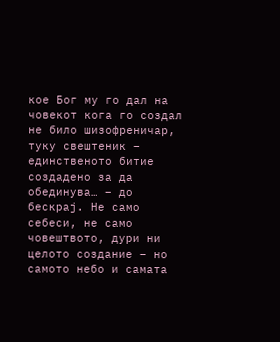кое Бог му го дал на човекот кога го создал не било шизофреничар, туку свештеник – единственото битие создадено за да обединува… – до бескрај. Не само себеси, не само човештвото, дури ни целото создание – но самото небо и самата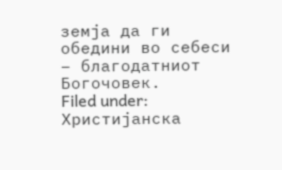земја да ги обедини во себеси – благодатниот Богочовек.
Filed under: Христијанска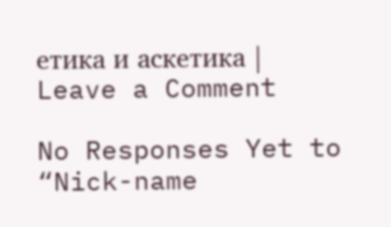етика и аскетика | Leave a Comment

No Responses Yet to “Nick-name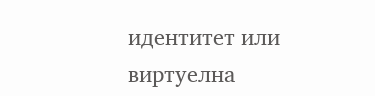идентитет или виртуелна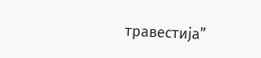травестија”